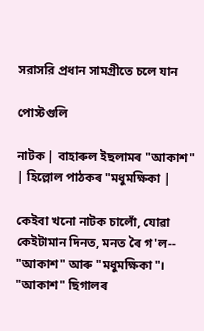সরাসরি প্রধান সামগ্রীতে চলে যান

পোস্টগুলি

নাটক | বাহাৰুল ইছলামৰ "আকাশ" | হিল্লোল পাঠকৰ "মধুমক্ষিকা |

কেইবা খনো নাটক চালোঁ, যোৱা কেইটামান দিনত, মনত ৰৈ গ'ল-- "আকাশ" আৰু "মধুমক্ষিকা"।   "আকাশ" ছিগালৰ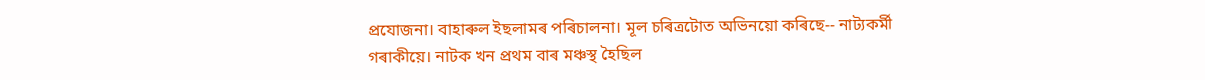প্ৰযোজনা। বাহাৰুল ইছলামৰ পৰিচালনা। মূল চৰিত্ৰটোত অভিনয়ো কৰিছে-- নাট্যকৰ্মী গৰাকীয়ে। নাটক খন প্ৰথম বাৰ মঞ্চস্থ হৈছিল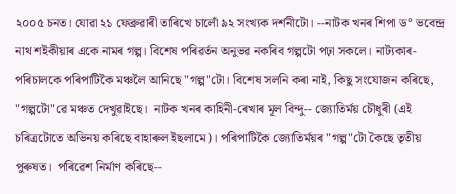২০০৫ চনত। যোৱা ২১ ফেব্ৰুৱাৰী তাৰিখে চালোঁ ৯২ সংখ্যক দৰ্শনীটো। --নাটক খনৰ শিপা ড° ভবেন্দ্ৰ নাথ শইকীয়াৰ একে নামৰ গল্প। বিশেষ পৰিৱৰ্তন অনুভৱ নকৰিব গল্পটো পঢ়া সকলে। নাট্যকাৰ-পৰিচালকে পৰিপাটিকৈ মঞ্চলৈ আনিছে "গল্প"টো। বিশেষ সলনি কৰা নাই, কিছু সংযোজন কৰিছে, "গল্পটো"ৱে মঞ্চত দেখুৱাইছে।  নাটক খনৰ কাহিনী-ৰেখাৰ মূল বিন্দু-- জ্যোতির্ময় চৌধুৰী (এই চৰিত্ৰটোতে অভিনয় কৰিছে বাহাৰুল ইছলামে)। পৰিপাটিকৈ জ্যোতির্ময়ৰ "গল্প"টো কৈছে তৃতীয় পুৰুষত।  পৰিৱেশ নিৰ্মাণ কৰিছে--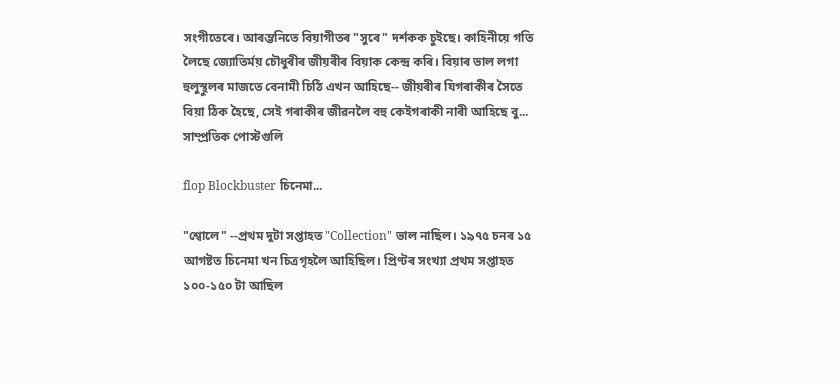সংগীতেৰে। আৰম্ভনিতে বিয়াগীতৰ "সুৰে" দৰ্শকক চুইছে। কাহিনীয়ে গতি লৈছে জ্যোতির্ময় চৌধুৰীৰ জীয়ৰীৰ বিয়াক কেন্দ্ৰ কৰি। বিয়াৰ ভাল লগা হুলুস্থুলৰ মাজতে বেনামী চিঠি এখন আহিছে-- জীয়ৰীৰ যিগৰাকীৰ সৈতে বিয়া ঠিক হৈছে, সেই গৰাকীৰ জীৱনলৈ বহু কেইগৰাকী নাৰী আহিছে বু...
সাম্প্রতিক পোস্টগুলি

flop Blockbuster চিনেমা...

"শ্বোলে" --প্ৰথম দুটা সপ্তাহত "Collection" ভাল নাছিল। ১৯৭৫ চনৰ ১৫ আগষ্টত চিনেমা খন চিত্ৰগৃহলৈ আহিছিল। প্ৰিণ্টৰ সংখ্যা প্ৰথম সপ্তাহত ১০০-১৫০ টা আছিল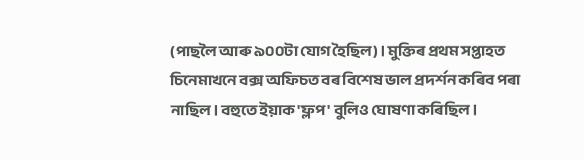(পাছলৈ আৰু ৯০০টা যোগ হৈছিল)। মুক্তিৰ প্ৰথম সপ্তাহত চিনেমাখনে বক্স অফিচত বৰ বিশেষ ভাল প্ৰদৰ্শন কৰিব পৰা নাছিল। বহুতে ইয়াক 'ফ্লপ' বুলিও ঘোষণা কৰিছিল।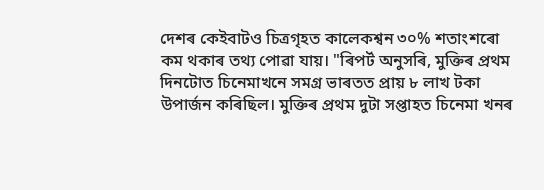দেশৰ কেইবাটও চিত্ৰগৃহত কালেকশ্বন ৩০% শতাংশৰো কম থকাৰ তথ্য পোৱা যায়। "ৰিপৰ্ট অনুসৰি, মুক্তিৰ প্ৰথম দিনটোত চিনেমাখনে সমগ্ৰ ভাৰতত প্ৰায় ৮ লাখ টকা উপাৰ্জন কৰিছিল। মুক্তিৰ প্ৰথম দুটা সপ্তাহত চিনেমা খনৰ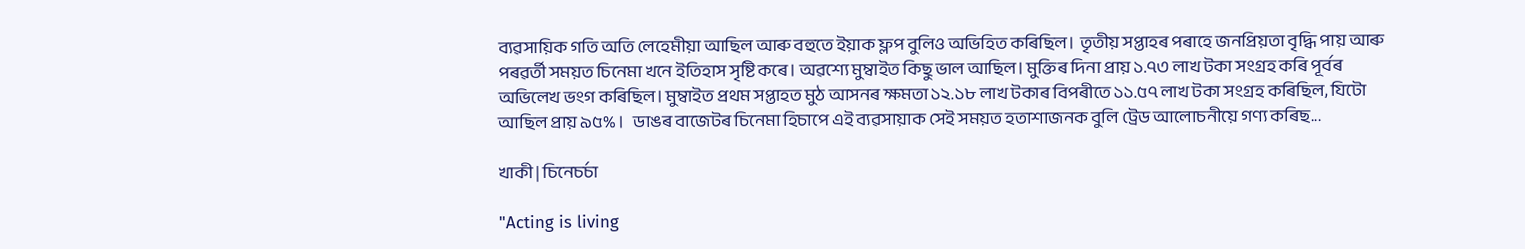ব্যৱসায়িক গতি অতি লেহেমীয়া আছিল আৰু বহুতে ইয়াক ফ্লপ বুলিও অভিহিত কৰিছিল।  তৃতীয় সপ্তাহৰ পৰাহে জনপ্ৰিয়তা বৃদ্ধি পায় আৰু পৰৱৰ্তী সময়ত চিনেমা খনে ইতিহাস সৃষ্টি কৰে। অৱশ্যে মুম্বাইত কিছু ভাল আছিল। মুক্তিৰ দিনা প্ৰায় ১.৭৩ লাখ টকা সংগ্ৰহ কৰি পূৰ্বৰ অভিলেখ ভংগ কৰিছিল। মুম্বাইত প্ৰথম সপ্তাহত মুঠ আসনৰ ক্ষমতা ১২.১৮ লাখ টকাৰ বিপৰীতে ১১.৫৭ লাখ টকা সংগ্ৰহ কৰিছিল, যিটো আছিল প্ৰায় ৯৫% ।   ডাঙৰ বাজেটৰ চিনেমা হিচাপে এই ব্যৱসায়াক সেই সময়ত হতাশাজনক বুলি ট্ৰেড আলোচনীয়ে গণ্য কৰিছ...

খাকী | চিনেচৰ্চা

"Acting is living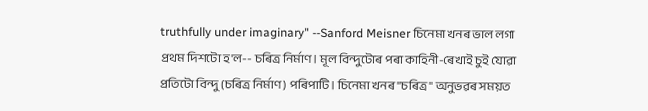truthfully under imaginary" --Sanford Meisner চিনেমা খনৰ ভাল লগা প্ৰথম দিশটো হ'ল-- চৰিত্ৰ নিৰ্মাণ। মূল বিন্দুটোৰ পৰা কাহিনী-ৰেখাই চুই যোৱা প্ৰতিটো বিন্দু (চৰিত্ৰ নিৰ্মাণ) পৰিপাটি। চিনেমা খনৰ "চৰিত্ৰ" অনুভৱৰ সময়ত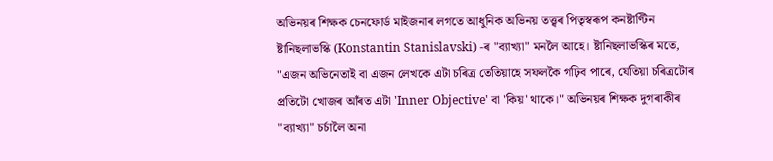অভিনয়ৰ শিক্ষক চেনফোৰ্ড মাইজনাৰ লগতে আধুনিক অভিনয় তত্ত্বৰ পিতৃস্বৰূপ কনষ্টাণ্টিন ষ্টানিছলাভস্কি (Konstantin Stanislavski) -ৰ "ব্যাখ্যা" মনলৈ আহে। ষ্টানিছলাভস্কিৰ মতে, "এজন অভিনেতাই বা এজন লেখকে এটা চৰিত্ৰ তেতিয়াহে সফলকৈ গঢ়িব পাৰে, যেতিয়া চৰিত্ৰটোৰ প্ৰতিটো খোজৰ আঁৰত এটা 'Inner Objective' বা 'কিয়' থাকে।" অভিনয়ৰ শিক্ষক দুগৰাকীৰ "ব্যাখ্যা" চৰ্চালৈ অনা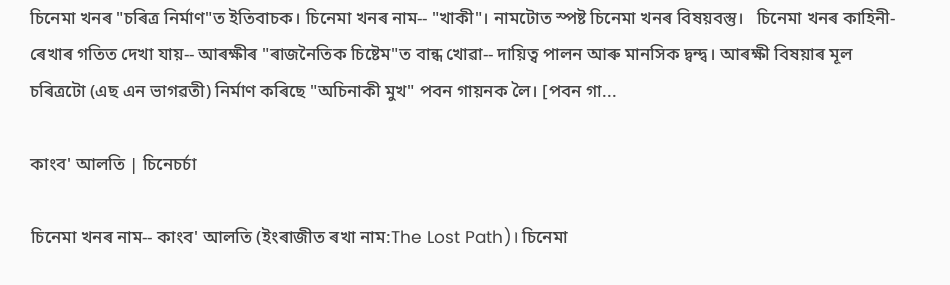চিনেমা খনৰ "চৰিত্ৰ নিৰ্মাণ"ত ইতিবাচক। চিনেমা খনৰ নাম-- "খাকী"। নামটোত স্পষ্ট চিনেমা খনৰ বিষয়বস্তু।   চিনেমা খনৰ কাহিনী-ৰেখাৰ গতিত দেখা যায়-- আৰক্ষীৰ "ৰাজনৈতিক চিষ্টেম"ত বান্ধ খোৱা-- দায়িত্ব পালন আৰু মানসিক দ্বন্দ্ব। আৰক্ষী বিষয়াৰ মূল চৰিত্ৰটো (এছ এন ভাগৱতী) নিৰ্মাণ কৰিছে "অচিনাকী মুখ" পবন গায়নক লৈ। [পবন গা...

কাংব' আলতি | চিনেচৰ্চা

চিনেমা খনৰ নাম-- কাংব' আলতি (ইংৰাজীত ৰখা নাম:The Lost Path)। চিনেমা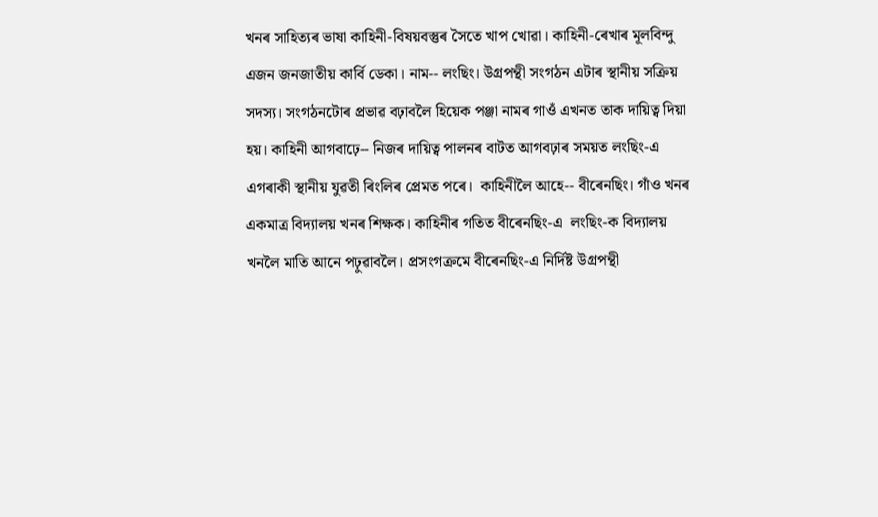খনৰ সাহিত্যৰ ভাষা কাহিনী-বিষয়বস্তুৰ সৈতে খাপ খোৱা। কাহিনী-ৰেখাৰ মূলবিন্দু এজন জনজাতীয় কাৰ্বি ডেকা। নাম-- লংছিং। উগ্ৰপন্থী সংগঠন এটাৰ স্থানীয় সক্ৰিয় সদস্য। সংগঠনটোৰ প্ৰভাৱ বঢ়াবলৈ হিয়েক পঞ্জা নামৰ গাওঁ এখনত তাক দায়িত্ব দিয়া হয়। কাহিনী আগবাঢ়ে-- নিজৰ দায়িত্ব পালনৰ বাটত আগবঢ়াৰ সময়ত লংছিং-এ এগৰাকী স্থানীয় যুৱতী ৰিংলিৰ প্ৰেমত পৰে।  কাহিনীলৈ আহে-- বীৰেনছিং। গাঁও খনৰ একমাত্ৰ বিদ্যালয় খনৰ শিক্ষক। কাহিনীৰ গতিত বীৰেনছিং-এ  লংছিং-ক বিদ্যালয় খনলৈ মাতি আনে পঢ়ুৱাবলৈ। প্ৰসংগক্ৰমে বীৰেনছিং-এ নিৰ্দিষ্ট উগ্ৰপন্থী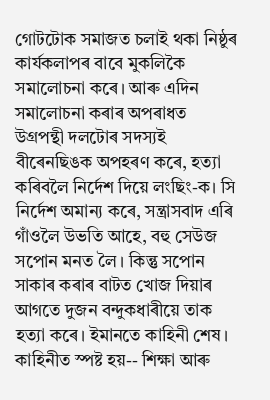গোটটোক সমাজত চলাই থকা নিষ্ঠুৰ কাৰ্যকলাপৰ বাবে মুকলিকৈ সমালোচনা কৰে। আৰু এদিন সমালোচনা কৰাৰ অপৰাধত উগ্ৰপন্থী দলটোৰ সদস্যই বীৰেনছিঙক অপহৰণ কৰে, হত্যা কৰিবলৈ নিৰ্দেশ দিয়ে লংছিং-ক। সি নিৰ্দেশ অমান্য কৰে, সন্ত্ৰাসবাদ এৰি গাঁওলৈ উভতি আহে, বহু সেউজ সপোন মনত লৈ। কিন্তু সপোন সাকাৰ কৰাৰ বাটত খোজ দিয়াৰ আগতে দুজন বন্দুকধাৰীয়ে তাক হত্যা কৰে। ইমানতে কাহিনী শেষ। কাহিনীত স্পষ্ট হয়-- শিক্ষা আৰু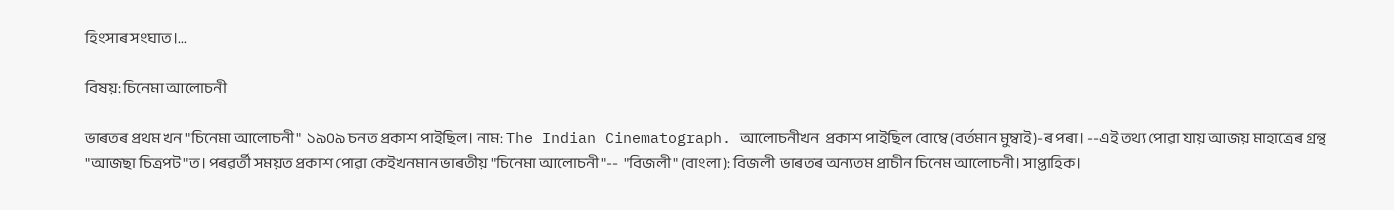হিংসাৰ সংঘাত।...

বিষয়: চিনেমা আলোচনী

ভাৰতৰ প্ৰথম খন "চিনেমা আলোচনী"  ১৯০৯ চনত প্ৰকাশ পাইছিল। নাম: The Indian Cinematograph. আলোচনীখন  প্ৰকাশ পাইছিল বোম্বে (বৰ্তমান মুম্বাই)-ৰ পৰা। --এই তথ্য পোৱা যায় আজয় মাহাত্ৰেৰ গ্ৰন্থ "আজছা চিত্ৰপট"ত। পৰৱৰ্তী সময়ত প্ৰকাশ পোৱা কেইখনমান ভাৰতীয় "চিনেমা আলোচনী"--  "বিজলী" (বাংলা): বিজলী  ভাৰতৰ অন্যতম প্রাচীন চিনেম আলোচনী। সাপ্তাহিক।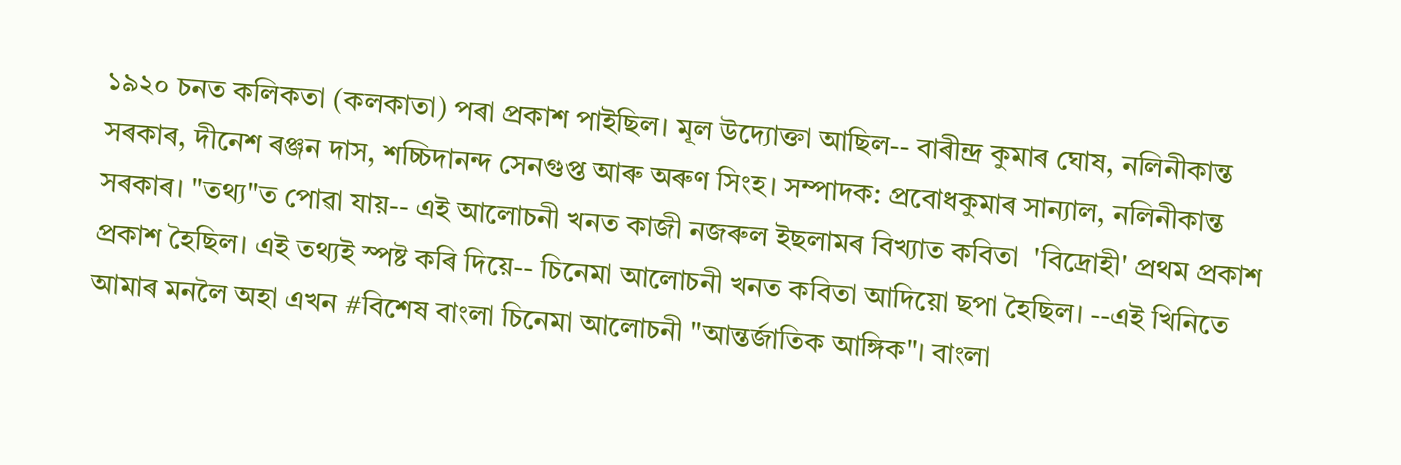১৯২০ চনত কলিকতা (কলকাতা) পৰা প্ৰকাশ পাইছিল। মূল উদ্যোক্তা আছিল-- বাৰীন্দ্র কুমাৰ ঘোষ, নলিনীকান্ত সৰকাৰ, দীনেশ ৰঞ্জন দাস, শচ্চিদানন্দ সেনগুপ্ত আৰু অৰুণ সিংহ। সম্পাদক: প্রবোধকুমাৰ সান্যাল, নলিনীকান্ত সৰকাৰ। "তথ্য"ত পোৱা যায়-- এই আলোচনী খনত কাজী নজৰুল ইছলামৰ বিখ্যাত কবিতা  'বিদ্রোহী' প্রথম প্রকাশ প্ৰকাশ হৈছিল। এই তথ্যই স্পষ্ট কৰি দিয়ে-- চিনেমা আলোচনী খনত কবিতা আদিয়ো ছপা হৈছিল। --এই খিনিতে আমাৰ মনলৈ অহা এখন #বিশেষ বাংলা চিনেমা আলোচনী "আন্তৰ্জাতিক আঙ্গিক"। বাংলা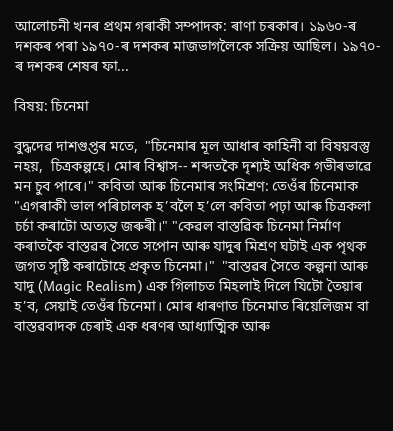আলোচনী খনৰ প্ৰথম গৰাকী সম্পাদক: ৰাণা চৰকাৰ। ১৯৬০-ৰ দশকৰ পৰা ১৯৭০-ৰ দশকৰ মাজভাগলৈকে সক্ৰিয় আছিল। ১৯৭০-ৰ দশকৰ শেষৰ ফা...

বিষয়: চিনেমা

বুদ্ধদেৱ দাশগুপ্তৰ মতে,  "চিনেমাৰ মূল আধাৰ কাহিনী বা বিষয়বস্তু নহয়,  চিত্ৰকল্পহে। মোৰ বিশ্বাস-- শব্দতকৈ দৃশ্যই অধিক গভীৰভাৱে মন চুব পাৰে।" কবিতা আৰু চিনেমাৰ সংমিশ্ৰণ: তেওঁৰ চিনেমাক "এগৰাকী ভাল পৰিচালক হ’বলৈ হ’লে কবিতা পঢ়া আৰু চিত্ৰকলা চৰ্চা কৰাটো অত্যন্ত জৰুৰী।" "কেৱল বাস্তৱিক চিনেমা নিৰ্মাণ কৰাতকৈ বাস্তৱৰ সৈতে সপোন আৰু যাদুৰ মিশ্ৰণ ঘটাই এক পৃথক জগত সৃষ্টি কৰাটোহে প্ৰকৃত চিনেমা।"  "বাস্তৱৰ সৈতে কল্পনা আৰু যাদু (Magic Realism) এক গিলাচত মিহলাই দিলে যিটো তৈয়াৰ হ’ব, সেয়াই তেওঁৰ চিনেমা। মোৰ ধাৰণাত চিনেমাত ৰিয়েলিজম বা বাস্তৱবাদক চেৰাই এক ধৰণৰ আধ্যাত্মিক আৰু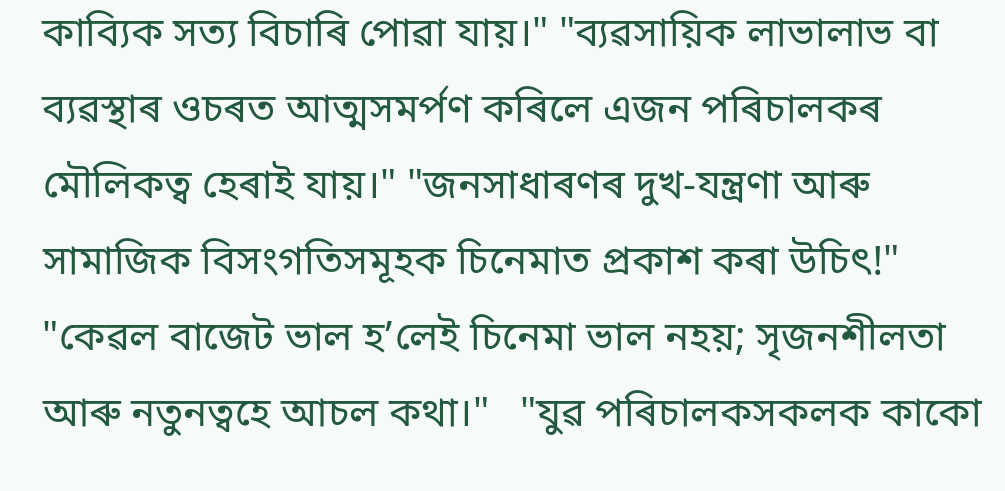কাব্যিক সত্য বিচাৰি পোৱা যায়।" "ব্যৱসায়িক লাভালাভ বা ব্যৱস্থাৰ ওচৰত আত্মসমর্পণ কৰিলে এজন পৰিচালকৰ মৌলিকত্ব হেৰাই যায়।" "জনসাধাৰণৰ দুখ-যন্ত্ৰণা আৰু সামাজিক বিসংগতিসমূহক চিনেমাত প্ৰকাশ কৰা উচিৎ!" "কেৱল বাজেট ভাল হ’লেই চিনেমা ভাল নহয়; সৃজনশীলতা আৰু নতুনত্বহে আচল কথা।"   "যুৱ পৰিচালকসকলক কাকো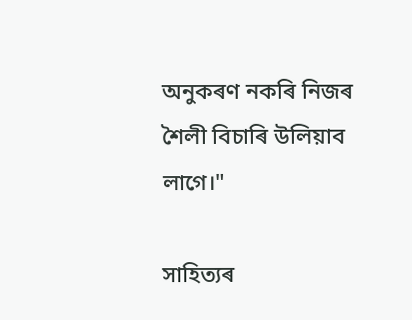অনুকৰণ নকৰি নিজৰ শৈলী বিচাৰি উলিয়াব লাগে।"

সাহিত্যৰ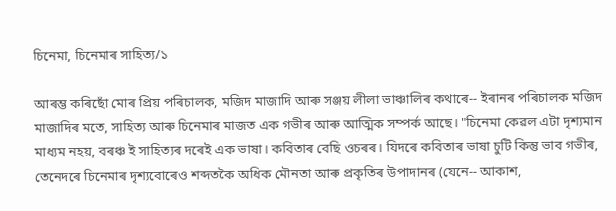চিনেমা, চিনেমাৰ সাহিত্য/১

আৰম্ভ কৰিছোঁ মোৰ প্ৰিয় পৰিচালক, মজিদ মাজাদি আৰু সঞ্জয় লীলা ভাঞ্চালিৰ কথাৰে-- ইৰানৰ পৰিচালক মজিদ মাজাদিৰ মতে, সাহিত্য আৰু চিনেমাৰ মাজত এক গভীৰ আৰু আত্মিক সম্পৰ্ক আছে। "চিনেমা কেৱল এটা দৃশ্যমান মাধ্যম নহয়, বৰঞ্চ ই সাহিত্যৰ দৰেই এক ভাষা। কবিতাৰ বেছি ওচৰৰ। যিদৰে কবিতাৰ ভাষা চুটি কিন্তু ভাব গভীৰ, তেনেদৰে চিনেমাৰ দৃশ্যবোৰেও শব্দতকৈ অধিক মৌনতা আৰু প্ৰকৃতিৰ উপাদানৰ (যেনে-- আকাশ,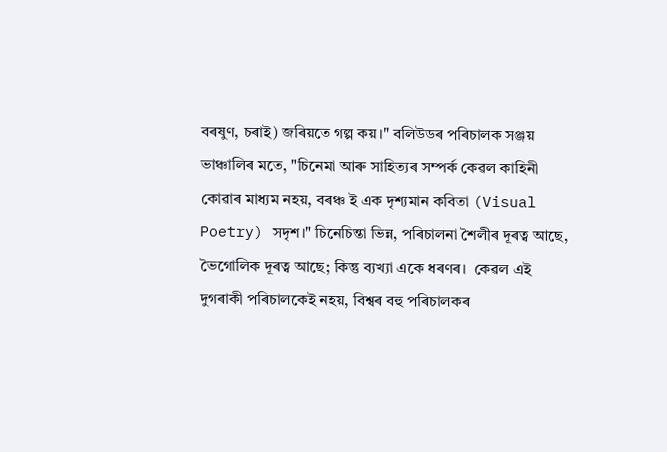বৰষুণ, চৰাই) জৰিয়তে গল্প কয়।" বলিউডৰ পৰিচালক সঞ্জয় ভাঞ্চালিৰ মতে, "চিনেমা আৰু সাহিত্যৰ সম্পৰ্ক কেৱল কাহিনী কোৱাৰ মাধ্যম নহয়, বৰঞ্চ ই এক দৃশ্যমান কবিতা (Visual Poetry) সদৃশ।" চিনেচিন্তা ভিন্ন, পৰিচালনা শৈলীৰ দূৰত্ব আছে, ভৈগোলিক দূৰত্ব আছে; কিন্তু ব্যখ্যা একে ধৰণৰ।  কেৱল এই দুগৰাকী পৰিচালকেই নহয়, বিশ্বৰ বহু পৰিচালকৰ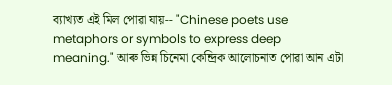ব্যাখ্যত এই মিল পোৱা যায়-- "Chinese poets use metaphors or symbols to express deep meaning." আৰু ভিন্ন চিনেমা কেন্দ্ৰিক আলোচনাত পোৱা আন এটা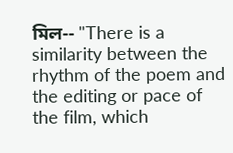মিল-- "There is a similarity between the rhythm of the poem and the editing or pace of the film, which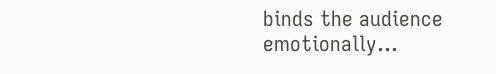binds the audience emotionally...